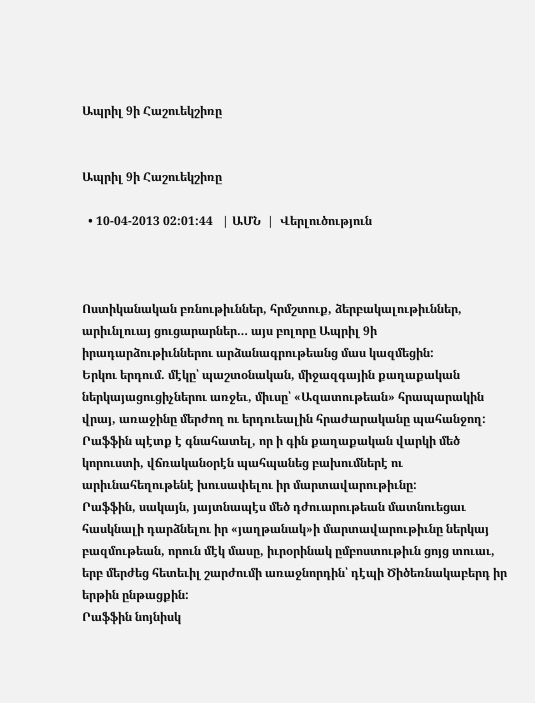Ապրիլ 9ի Հաշուեկշիռը


Ապրիլ 9ի Հաշուեկշիռը

  • 10-04-2013 02:01:44   | ԱՄՆ  |  Վերլուծություն



Ոստիկանական բռնութիւններ, հրմշտուք, ձերբակալութիւններ, արիւնլուայ ցուցարարներ… այս բոլորը Ապրիլ 9ի իրադարձութիւններու արձանագրութեանց մաս կազմեցին:
Երկու երդում. մէկը՝ պաշտօնական, միջազգային քաղաքական ներկայացուցիչներու առջեւ, միւսը՝ «Ազատութեան» հրապարակին վրայ, առաջինը մերժող ու երդուեալին հրաժարականը պահանջող:
Րաֆֆին պէտք է գնահատել, որ ի գին քաղաքական վարկի մեծ կորուստի, վճռականօրէն պահպանեց բախումներէ ու արիւնահեղութենէ խուսափելու իր մարտավարութիւնը:
Րաֆֆին, սակայն, յայտնապէս մեծ դժուարութեան մատնուեցաւ հասկնալի դարձնելու իր «յաղթանակ»ի մարտավարութիւնը ներկայ բազմութեան, որուն մէկ մասը, իւրօրինակ ըմբոստութիւն ցոյց տուաւ, երբ մերժեց հետեւիլ շարժումի առաջնորդին՝ դէպի Ծիծեռնակաբերդ իր երթին ընթացքին:
Րաֆֆին նոյնիսկ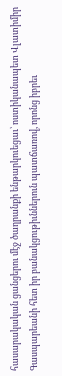հասարակական ցանցերու մէջ ծաղրանքի ենթարկուեցաւ՝ ոստիկանապետ Վլատիմիր Գասպարեանի հետ իր բանակցութիւններուն պատճառով, որոնց իբրեւ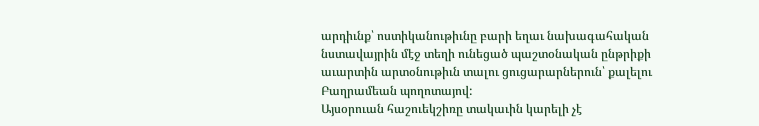արդիւնք՝ ոստիկանութիւնը բարի եղաւ նախագահական նստավայրին մէջ տեղի ունեցած պաշտօնական ընթրիքի աւարտին արտօնութիւն տալու ցուցարարներուն՝ քալելու Բաղրամեան պողոտայով:
Այսօրուան հաշուեկշիռը տակաւին կարելի չէ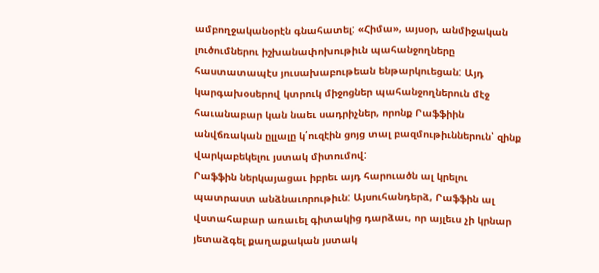ամբողջականօրէն գնահատել: «Հիմա», այսօր, անմիջական լուծումներու իշխանափոխութիւն պահանջողները հաստատապէս յուսախաբութեան ենթարկուեցան: Այդ կարգախօսերով կտրուկ միջոցներ պահանջողներուն մէջ հաւանաբար կան նաեւ սադրիչներ, որոնք Րաֆֆիին անվճռական ըլլալը կ՛ուզէին ցոյց տալ բազմութիւններուն՝ զինք վարկաբեկելու յստակ միտումով:
Րաֆֆին ներկայացաւ իբրեւ այդ հարուածն ալ կրելու պատրաստ անձնաւորութիւն: Այսուհանդերձ, Րաֆֆին ալ վստահաբար առաւել գիտակից դարձաւ, որ այլեւս չի կրնար յետաձգել քաղաքական յստակ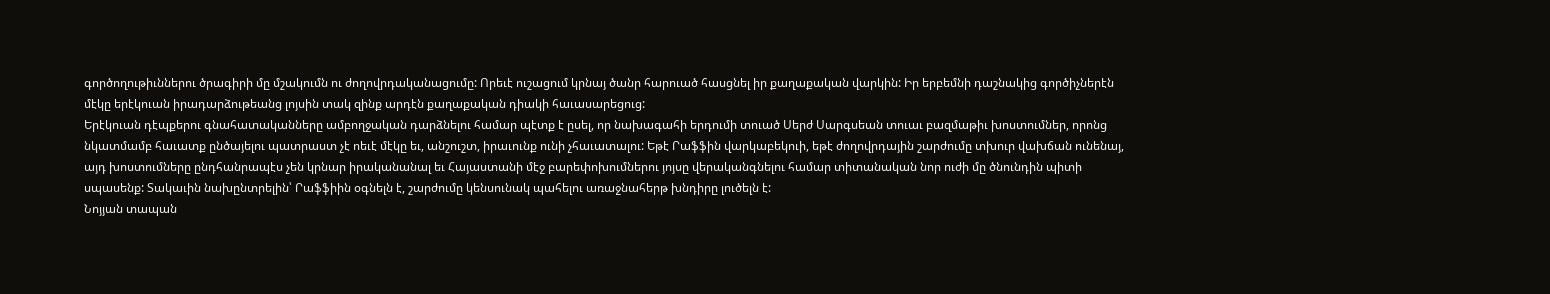գործողութիւններու ծրագիրի մը մշակումն ու ժողովրդականացումը: Որեւէ ուշացում կրնայ ծանր հարուած հասցնել իր քաղաքական վարկին: Իր երբեմնի դաշնակից գործիչներէն մէկը երէկուան իրադարձութեանց լոյսին տակ զինք արդէն քաղաքական դիակի հաւասարեցուց:
Երէկուան դէպքերու գնահատականները ամբողջական դարձնելու համար պէտք է ըսել, որ նախագահի երդումի տուած Սերժ Սարգսեան տուաւ բազմաթիւ խոստումներ, որոնց նկատմամբ հաւատք ընծայելու պատրաստ չէ ոեւէ մէկը եւ, անշուշտ, իրաւունք ունի չհաւատալու: Եթէ Րաֆֆին վարկաբեկուի, եթէ ժողովրդային շարժումը տխուր վախճան ունենայ, այդ խոստումները ընդհանրապէս չեն կրնար իրականանալ եւ Հայաստանի մէջ բարեփոխումներու յոյսը վերականգնելու համար տիտանական նոր ուժի մը ծնունդին պիտի սպասենք: Տակաւին նախընտրելին՝ Րաֆֆիին օգնելն է, շարժումը կենսունակ պահելու առաջնահերթ խնդիրը լուծելն է:
Նոյյան տապան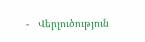-   Վերլուծություն